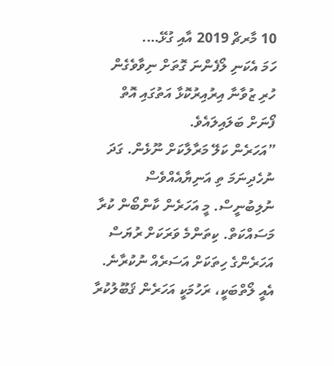10 މާރޗް 2019 އާއި ގުޅޭ….
ހަމަ އެކަނި ލޯފެންނަ ގޮތަށް ނިވާވެގެން ހުރި ޒުވާނާ އިރުއިރުކޮޅާ އަތުގައި އޮތް ފޯނަށް ބަލައިލައެވެ.
”އަހަރެން ކަލޭ މަރާލާކަށް ނޫޅެން. ގަދަ ނުހެދިނަމަ ތި އަނިޔާއެއްވެސް ނުލިބުނީސް. މީ އަހަރެން ކާންބޯން ކުރާ މަސައްކަތް. ކިތަންމެ ވަރަކަށް ރުޔަސް އަހަރެންގެ ހިތަކަށް އަސަރެއް ނުކުރާނެ. އެއީ ލޯތްބަކީ، ރަހުމަކީ އަހަރެން ޤަބޫލުކުރާ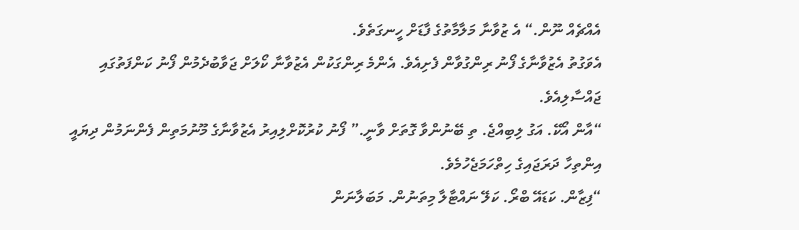އެއްޗެއް ނޫން.“ އެ ޒުވާނާ މަލާމާތުގެ ފާޑަށް ހީނގަތެވެ.
އެވަގުތު އެޒުވާނާގެ ފޯނު ރިންގުވާން ފެށިއެވެ. އެންމެ ރިންގަކުން އެޒުވާނާ ކޯލަށް ޖަވާބުދެމުން ފޯނު ކަންފަތުގައި ޖައްސާލިއެވެ.
“އާން އޯކޭ. އަގު ލިބިއްޖެ. ތި ބޭނުންވާ ގޮތަށް ވާނީ.” ފޯނު ކުރުކޮށްލިއިރު އެޒުވާނާގެ މޫނުމަތިން ފެންނަމުން ދިޔައީ އިންތިހާ ދަރަޖައިގެ ހިތްހަމަޖެހުމެވެ.
“ފިޒާން. ކަޑައޭ ބްރޯ. ކަލޭ ނައްޓާލާ މިތަނުން. މަބަލާނަން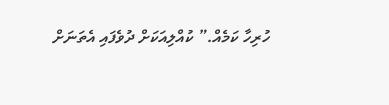ހުރިހާ ކަމެއް.” ކުއްލިއަކަށް ދުވެފައި އެތަނަށް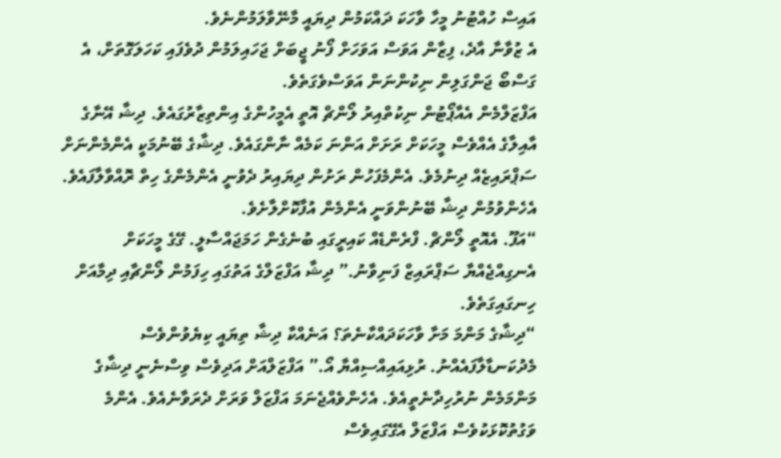އައިސް ހުއްޓުނު މީހާ ވާހަކަ ދައްކަމުން ދިޔައީ މާނޭވާލަމުންނެވެ.
އެ ޒުވާނާ އާދެ، ފިޒާން އަވަސް އަވަހަށް ފޯނު ޖީބަށް ޖަހައިލަމުން ދުވެފައި ކަހަލަގޮތަށް، އެ ގަސްބޯ ޖަންގަލިން ނިކުންނަން އަވަސްވެގަތެވެ.
އަފްޒަލްމެން އެއާޕޯޓުން ނިކުތްއިރު ލޯންޗް އޮތީ އެމީހުންގެ އިންތިޒާރުގައެވެ. ދިޝާ އޭނާގެ އާއިލާގެ އެއްވެސް މީހަކަށް ރަށަށް އަންނަ ކަމެއް ނާންގައެވެ. ދިޝާގެ ބޭނުމަކީ އެންމެންނަށް ސަޕްރައިޒެއް ދިނުމެވެ. އެންމެފަހުން ރަށުން ދިޔައިރު ދެވުނީ އެންމެންގެ ހިތް ރޮއްވާލާފައެވެ. އެހެންވުމުން ދިޝާ ބޭނުންވަނީ އެންމެން އުފާކޮށްލާށެވެ.
“އަފޫ. އެއޮތީ ލޯންޗް. ފްރެންޑެއް ކައިރީގައި ބުނެގެން ހަމަޖައްސާލީ. ގޭގެ މީހަކަށް އެނގިއްޖެއްޔާ ސަޕްރައިޒް ފަނިވާނު.” ދިޝާ އަފްޒަލްގެ އަތުގައި ހިފަމުން ލޯންޗާއި ދިމާއަށް ހިނގައިގަތެވެ.
“ދިޝާގެ މަންމަ މަށާ ވާހަކަދައްކާނެތަ؟ އަނެއްކާ ދިޝާ ތިޔައީ ކިޔެވުންވެސް މެދުކަނޑާލާފައެއްނު. ރުޅިއައިއްސިއްޔާ އޯ.” އަފްޒަލްއަށް އަދިވެސް ވިސްނެނީ ދިޝާގެ މަންމަމެން ނުރުހިދާނެތީއެވެ. އެހެންވެއްޖެނަމަ އަފްޒަލް ވަރަށް ދެރަވާނެއެވެ. އެންމެ ވަގުތުކޮޅަކުވެސް އަފްޒަލް އެގޭގައިވެސް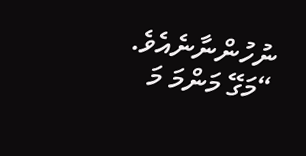ނުހުންނާނެއެވެ.
“މަގޭ މަންމަ މަ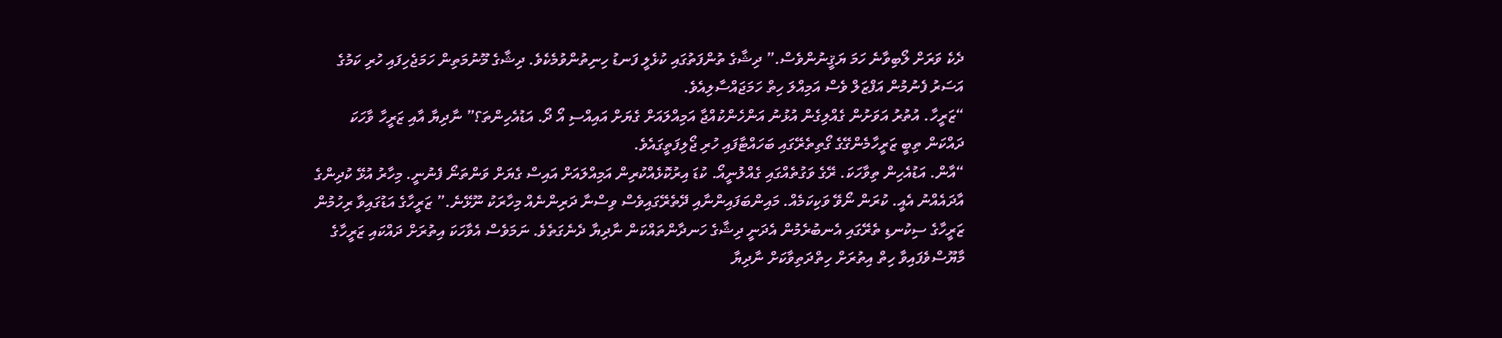ދެކެ ވަރަށް ލޯބިވާނެ ހަމަ ޔަޤީނުންވެސް.” ދިޝާގެ ތުންފަތުގައި ކުޅެލީ ފަނޑު ހިނިތުންވުމެކެވެ. ދިޝާގެ މޫނުމަތިން ހަމަޖެހިފައި ހުރި ކަމުގެ އަސަރު ފެނުމުން އަފްޒަލް ވެސް އަމިއްލަ ހިތް ހަމަޖައްސާލިއެވެ.
“ޒަރީހާ. އުތުރު އަވަށުން ގެއްލިގެން އުޅުނު އަންހެންކުއްޖާ އަމިއްލައަށް ގެޔަށް އައިއްސި އޯ ދޯ. އަޑުއެހިންތަ؟” ނާދިޔާ އާއި ޒަރީހާ ވާހަކަ ދައްކަން ތިބީ ޒަރީހާމެންގޭގެ ގޯތިތެރޭގައި ބަހައްޓާފައި ހުރި ޖޯލިފަތީގައެވެ.
“އާން. އަޑުއެހިން ތިވާހަކަ. ރޭގެ ވަގުތެއްގައި ގެއްލުނީއޯ. ކުޑަ އިރުކޮޅެއްކުރިން އަމިއްލައަށް އައިސް ގެޔަށް ވަންތަނޯ ފެނުނީ. މިހާރު އުޅޭ ކުދިންގެ އާދައެއްނު އެއީ. ކުރަން ނޯވޭ ވަކިކަމެއް. މައިންބަފައިންނާއި ދޭތެރޭގައިވެސް ވިސްނާ ދަރިންނެއް މިހާރަކު ނޫޅޭނެ.” ޒަރީހާގެ އަޑުގައިވާ ރިހުމުން ޒަރީހާގެ ސިކުނޑި ތެރޭގައި އެނބުރެމުން އެދަނީ ދިޝާގެ ހަނދާންތައްކަން ނާދިޔާ ދެނެގަތެވެ. ނަމަވެސް އެވާހަކަ އިތުރަށް ދައްކައި ޒަރީހާގެ މާޔޫސްވެފައިވާ ހިތް އިތުރަށް ހިތްދަތިވާކަށް ނާދިޔާ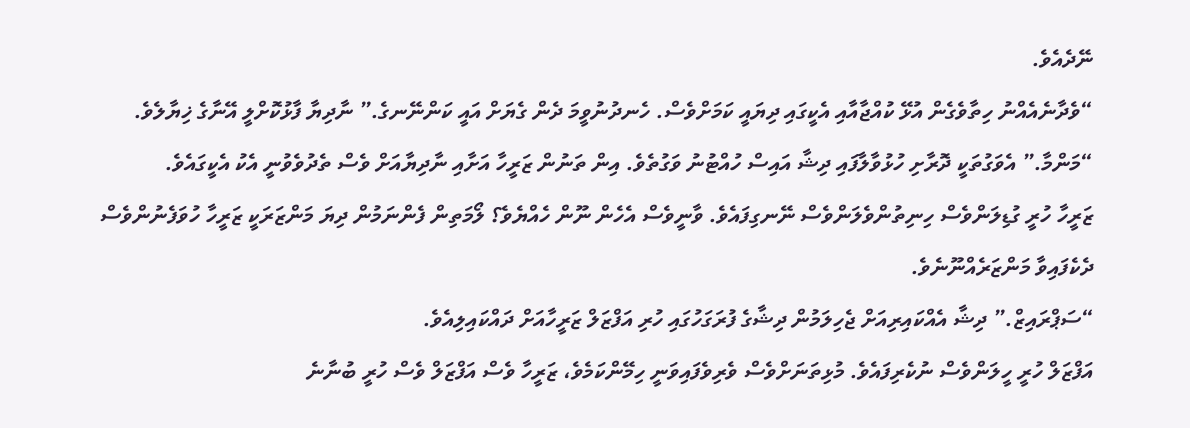ނޭދެއެވެ.
“ވެދާނެއެއްނު ހިތާވެގެން އުޅޭ ކުއްޖާއާއި އެކީގައި ދިޔައީ ކަމަށްވެސް. ހެނދުނުވީމަ ދެން ގެޔަށް އައީ ކަންނޭނގެ.” ނާދިޔާ ފާޅުކޮށްލީ އޭނާގެ ޚިޔާލެވެ.
“މަންމާ.” އެވަގުތަކީ ދޮރާށި ހުޅުވާލާފައި ދިޝާ އައިސް ހުއްޓުނު ވަގުތެވެ. އިން ތަނުން ޒަރީހާ އަށާއި ނާދިޔާއަށް ވެސް ތެދުވެވުނީ އެކު އެކީގައެވެ.
ޒަރީހާ ހުރީ ގުޑިލަންވެސް ހިނިތުންވެލަންވެސް ނޭނގިފައެވެ. ވާނީވެސް އެހެން ނޫން ހެއްޔެވެ؟ ލޯމަތިން ފެންނަމުން ދިޔަ މަންޒަރަކީ ޒަރީހާ ހުވަފެނުންވެސް ދެކެފައިވާ މަންޒަރެއްނޫނެވެ.
“ސަޕްރައިޒް.” ދިޝާ އެއްކައިރިއަށް ޖެހިލަމުން ދިޝާގެ ފުރަގަހުގައި ހުރި އަފްޒަލް ޒަރީހާއަށް ދައްކައިލިއެވެ.
އަފްޒަލް ހުރީ ހީލަންވެސް ނުކެރިފައެވެ. މުޅިތަނަށްވެސް ވެރިވެފައިވަނީ ހިމޭންކަމެވެ، ޒަރީހާ ވެސް އަފްޒަލް ވެސް ހުރީ ބުނާނެ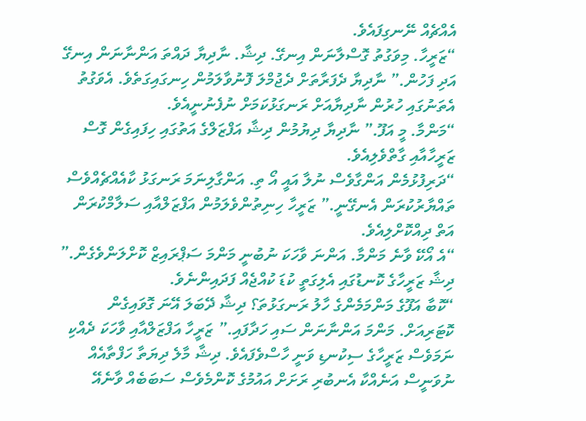އެއްޗެއް ނޭނގިފައެވެ.
“ޒަރީހާ. މިވަގުތު ގޮސްލާނަން އިނގޭ. ދިޝާ. ނާދިޔާ ދައްތަ އަންނާނަން އިނގޭ އަދި ފަހުން.” ނާދިޔާ ދެފަރާތަށް ދެޖުމްލަ ފޮނުވާލަމުން ހިނގައިގަތެވެ. އެވަގުތު އެތަނުގައި ހުރުން ނާދިޔާއަށް ރަނގަޅުކަމަށް ނުފެނުނީއެވެ.
“މަންމާ. މީ އަފޫ.” ނާދިޔާ ދިޔުމުން ދިޝާ އަފްޒަލްގެ އަތުގައި ހިފައިގެން ގޮސް ޒަރީހާއާއި ގާތްވެލިއެވެ.
“ދަރިފުޅުމެން އަންގާވެސް ނުލާ އައީ އޯ ތި. އަންގާލިނަމަ ރަނގަޅު ކާއެއްޗެއްވެސް ތައްޔާރުކުރަން އެނގޭނީ.” ޒަރީހާ ހިނިތުންވެލަމުން އަފްޒަލްއާއި ސަލާމްކުރަން އަތް ދިއްކޮށްލިއެވެ.
“އެ އޯކޭ ވާނެ މަންމާ. އަންނަ ވާހަކަ ނުބުނީ މަންމަ ސަޕްރައިޒް ކޮށްލަންވެގެން.” ދިޝާ ޒަރީހާގެ ކޮނޑުގައި އެލިގަތީ ކުޑަ ކުއްޖެއް ފަދައިންނެވެ.
“ކޮބާ އަފޫގެ މަންމަމެންގެ ހާލު ރަނގަޅުތަ؟ ދިޝާ ދޭބަލަ އޭނަ ގޮވައިގެން ކޮޓަރިއަށް. މަންމަ އަންނާނަން ސައި ހަދާފައި.” ޒަރީހާ އަފްޒަލްއާއި ވާހަކަ ދެއްކި ނަމަވެސް ޒަރީހާގެ ސިކުނޑި ވަނީ ހާސްވެފައެވެ. ދިޝާ މާލެ ދިޔަތާ ހަފްތާއެއް ނުވަނީސް އަނެއްކާ އެނބުރި ރަށަށް އައުމުގެ ކޮންމެވެސް ސަބަބެއް ވާނެއޭ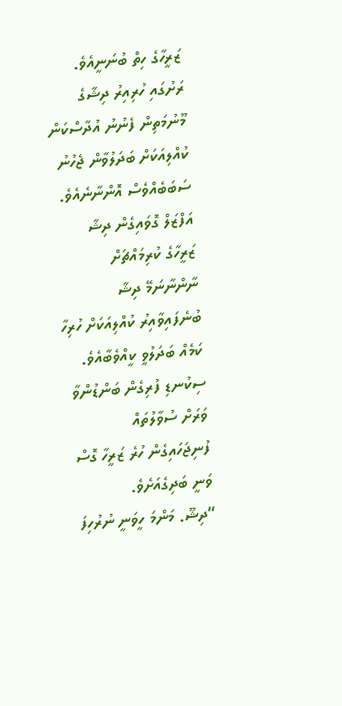ޒަރީހާގެ ހިތް ބުނަނީއެވެ. ރަށުގައި ހުރިއިރު ދިޝާގެ މޫނުމަތިން ފެނުނު އުދާސްކަން ކުއްލިއަކަށް ބަދަލުވާން ޖެހުނު ސަބަބެއްވެސް އޮންނާނެއެވެ. އަފްޒަލް ގޮވައިގެން ދިޝާ ޒަރީހާގެ ކުރިމައްޗަށް ނާންނާނަމޭ ދިޝާ ބުނެފައިވާއިރު ކުއްލިއަކަށް ހުރިހާ ކަމެއް ބަދަލުވީ ކީއްވެބާއެވެ.
ސިކުނޑި ފުރިގެން ބަންޑުންވާ ވަރަށް ސުވާލުތައް ފުނިޖަހައިގެން ހުރެ ޒަރީހާ ގޮސް ވަނީ ބަދިގެއަށެވެ.
“ދިޝޫ. މަންމަ ހީވަނީ ނުރުހިފަ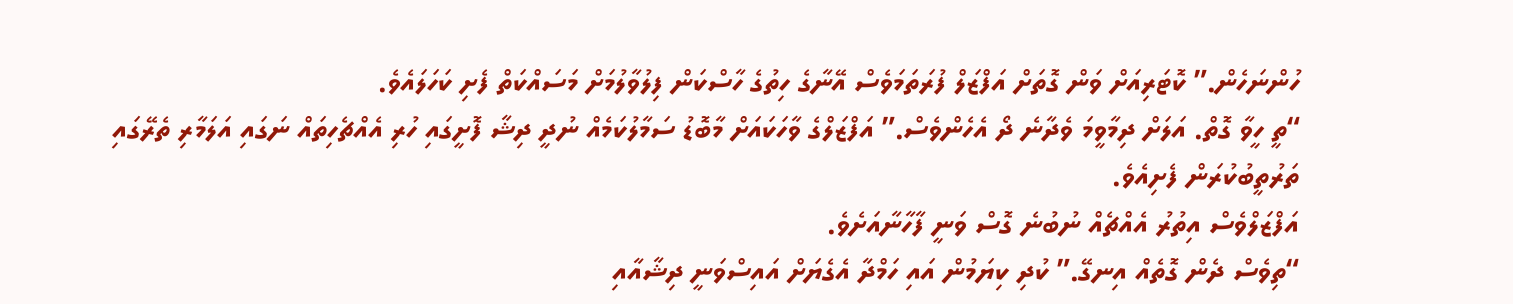ހުންނަހެން.” ކޮޓަރިއަށް ވަން ގޮތަށް އަފްޒަލް ފުރަތަމަވެސް އޭނާގެ ހިތުގެ ހާސްކަން ފިލުވާލުމަށް މަސައްކަތް ފެށި ކަހަލައެވެ.
“ތީ ހީވާ ގޮތް. އަލަށް ދިމާވީމަ ވެދާނެ ދޯ އެހެންވެސް.” އަފްޒަލްގެ ވާހަކައަށް މާބޮޑު ސަމާލުކަމެއް ނުދީ ދިޝާ ފޮށީގައި ހުރި އެއްޗެހިތައް ނަގައި އަލަމާރި ތެރޭގައި ތަރުތީބުކުރަން ފެށިއެވެ.
އަފްޒަލްވެސް އިތުރު އެއްޗެއް ނުބުނެ ގޮސް ވަނީ ފާހާނާއަށެވެ.
“ތިވެސް ދެން ގޮތެއް އިނގޭ.” ކުދި ކިޔަމުން އައި ހަމްދާ އެގެޔަށް އައިސްވަނީ ދިޝާއާއި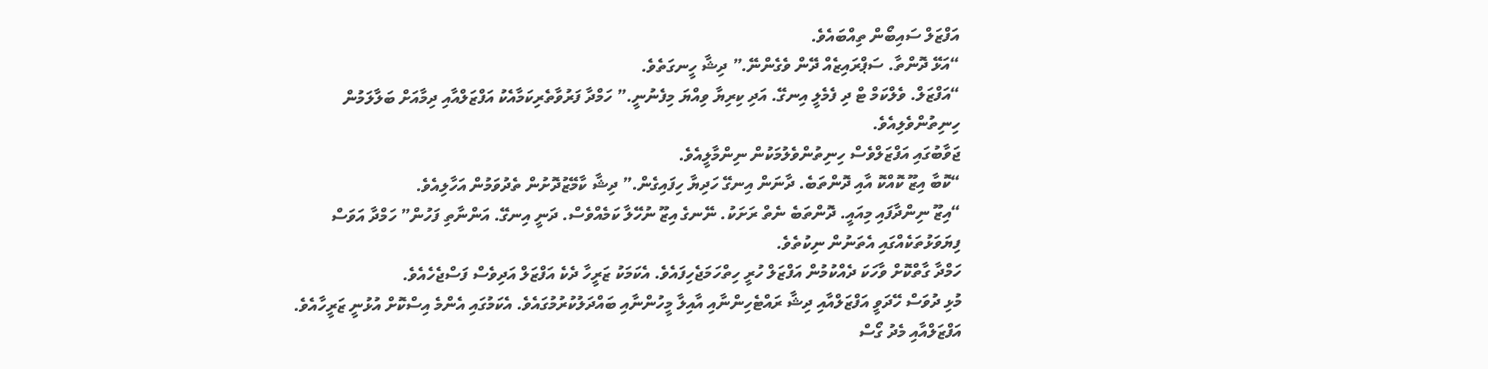އަފްޒަލް ސައިބޯން ތިއްބައެވެ.
“އަޅޭ ދޮންތާ. ސަޕްރައިޒެއް ދޭން ވެގެންނޭ.” ދިޝާ ހީނގަތެވެ.
“އަފްޒަލް. ވެލްކަމް ޓް ދި ފެމެލީ އިނގޭ. އަދި ކިރިޔާ ވިއްޔަ މިފެނުނީ.” ހަމްދާ ފަރުވާތެރިކަމާއެކު އަފްޒަލްއާއި ދިމާއަށް ބަލާލަމުން ހިނިތުންވެލިއެވެ.
ޖަވާބުގައި އަފްޒަލްވެސް ހިނިތުންވެލުމަކުން ނިންމާލީއެވެ.
“ކޮބާ އިޒޫ ކޮއްކޮ އާއި ދޮންތަބެ. ދާނަން އިނގޭ ހަދިޔާ ހިފައިގެން.” ދިޝާ ކާމޭޒުދޮށުން ތެދުވަމުން އަހާލިއެވެ.
“އިޒޫ ނިންދާފައި މިއައީ. ދޮންތަބެ ނެތް ރަށަކު. ނޭނގެ އިޒޫ ނުހޭލާ ކަމެއްވެސް. ދަނީ އިނގޭ. އަންނާތި ފަހުން” ހަމްދާ އަވަސް ފިޔަވަޅުތަކެއްގައި އެތަނުން ނިކުތެވެ.
ހަމްދާ ގާތްކޮށް ވާހަކަ ދެއްކުމުން އަފްޒަލް ހުރީ ހިތްހަމަޖެހިފައެވެ. އެކަމަކު ޒަރީހާ ދެކެ އަފްޒަލް އަދިވެސް ފަސްޖެހެއެވެ.
މުޅި ދުވަސް ހޭދަވީ އަފްޒަލްއާއި ދިޝާ ރައްޓެހިންނާއި އާއިލާ މީހުންނާއި ބައްދަލުކުރުމުގައެވެ. އެކަމުގައި އެންމެ އިސްކޮށް އުޅުނީ ޒަރީހާއެވެ. އަފްޒަލްއާއި މެދު ގޯސް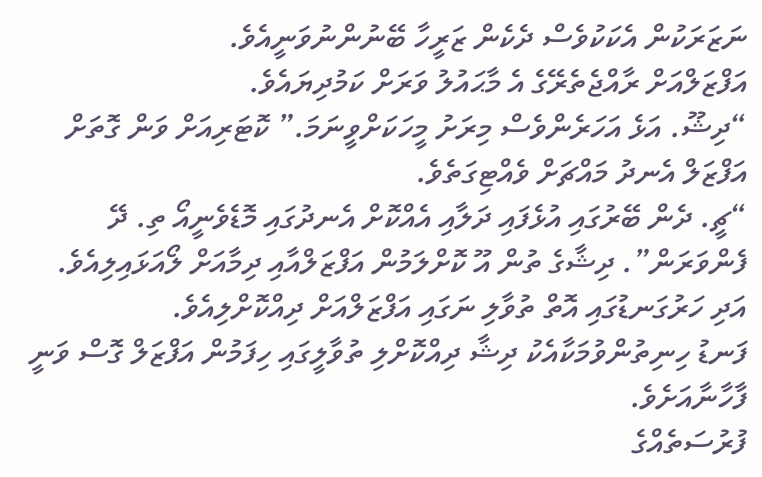ނަޒަރަކުން އެކަކުވެސް ދެކެން ޒަރީހާ ބޭނުންނުވަނީއެވެ.
އަފްޒަލްއަށް ރާއްޖެތެރޭގެ އެ މާޙައުލު ވަރަށް ކަމުދިޔައެވެ.
“ދިޝޫ. އަޅެ އަހަރެންވެސް މިރަށު މީހަކަށްވީނަމަ.” ކޮޓަރިއަށް ވަން ގޮތަށް އަފްޒަލް އެނދު މައްޗަށް ވެއްޓިގަތެވެ.
“ޗީ. ދެން ބޭރުގައި އުޅެފައި ދަލާއި އެއްކޮށް އެނދުގައި މޮޑެވެނީއޯ ތި. ދޭ ފެންވަރަން”. ދިޝާގެ ތުން އޫ ކޮށްލަމުން އަފްޒަލްއާއި ދިމާއަށް ލޯއަޅައިލިއެވެ. އަދި ހަރުގަނޑުގައި އޮތް ތުވާލި ނަގައި އަފްޒަލްއަށް ދިއްކޮށްލިއެވެ.
ފަނޑު ހިނިތުންވުމަކާއެކު ދިޝާ ދިއްކޮށްލި ތުވާލީގައި ހިފަމުން އަފްޒަލް ގޮސް ވަނީ ފާހާނާއަށެވެ.
ފުރުސަތެއްގެ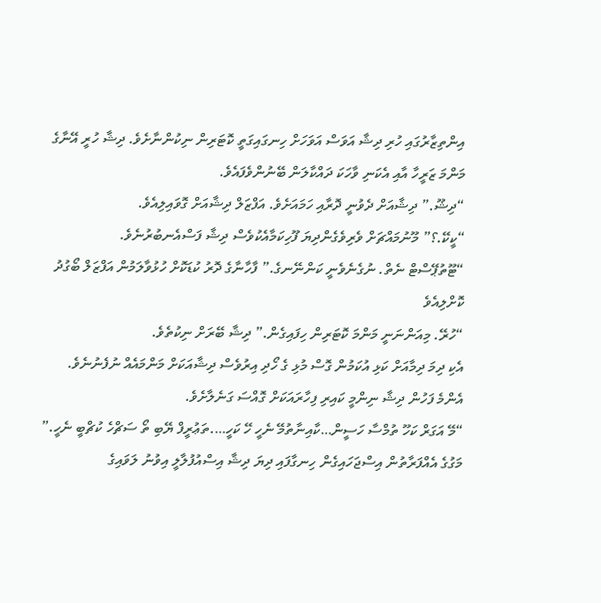އިންތިޒާރުގައި ހުރި ދިޝާ އަވަސް އަވަހަށް ހިނގައިގަތީ ކޮޓަރިން ނިކުންނާށެވެ. ދިޝާ ހުރީ އޭނާގެ މަންމަ ޒަރީހާ އާއި އެކަނި ވާހަކަ ދައްކާލަން ބޭނުންވެފައެވެ.
“ދިޝޫ.” ދިޝާއަށް ދެވުނީ ދޮރާއި ހަމައަށެވެ. އަފްޒަލް ދިޝާއަށް ގޮވައިލިއެވެ.
“ކީކޭ.؟” މޫނުމައްޗަށް ވެރިވެގެންދިޔަ ފޫހިކަމާއެކުވެސް ދިޝާ ފަސްއެނބުރުނެވެ.
“ޓޫތުޕޭސްޓް ނެތް. ނުގެނެވެނީ ކަންނޭނގެ.” ފާހާނާގެ ދޮރު ކުޑަކޮށް ހުޅުވާލަމުން އަފްޒަލް ބޯގުދު ކޮށްލިއެވެ
“ހުރޭ. މިއަންނަނީ މަންމަ ކޮޓަރިން ހިފައިގެން.” ދިޝާ ބޭރަށް ނިކުތެވެ.
އެކި ދިމަ ދިމާއަށް ކަޅި އުކަމުން ގޮސް މުޅި ގެ ހޯދި އިރުވެސް ދިޝާއަކަށް މަންމައެއް ނުފެނުނެވެ.
އެންމެ ފަހުން ދިޝާ ނިންމީ ކައިރި ފިހާރައަކަށް ގޮއްސަ ގަނެލާށެވެ.
“މޭ އަގަރް ކަހޫ ތުމްސާ ހަސީން…ކާއިނާތުމޭ ނެހީ ހޭ ކަހީ….ތަޢުރީފް ޔޭބި ތޯ ސަޗްހެ ކުޗްބީ ނެހީ.”
މަގުގެ އެއްފަރާތުން އިސްޖަހައިގެން ހިނގާފައި ދިޔަ ދިޝާ އިސްއުފުލާލީ އިވުނު ލަވައިގެ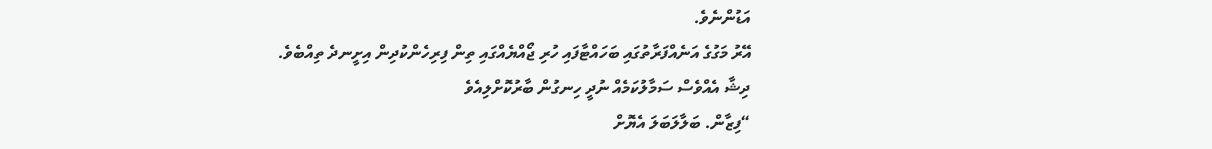އަޑުންނެވެ.
އޭރު މަގުގެ އަނެއްފަރާތުގައި ބަހައްޓާފައި ހުރި ޖޯއްޔެއްގައި ތިން ފިރިހެންކުދިން އިށީނދެ ތިއްބެވެ.
ދިޝާ އެއްވެސް ސަމާލުކަމެއް ނުދީ ހިނގުން ބާރުކޮށްލިއެވެ
“ފިޒާން. ބަލާލަބަލަ އެޔޮށް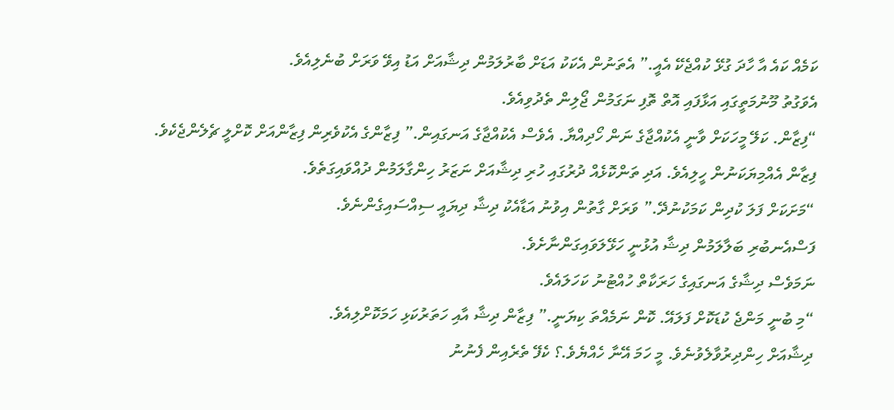ކަމެއް ކައެ އާ ހާދަ ގުޅޭ ކުއްޖެކޭ އެއީ.” އެތަނުން އެކަކު އަޑަށް ބާރުލަމުން ދިޝާއަށް އަޑު އިވޭ ވަރަށް ބުނެލިއެވެ.
އެވަގުތު މޫނުމަތީގައި އަޅާފައި އޮތް ތޮފި ނަގަމުން ޖޯލިން ތެދުވިއެވެ.
“ފިޒާން. ކަލޭ މީހަކަށް ވާނީ އެކުއްޖާގެ ނަން ހޯދިއްޔާ. އެވެސް އެކުއްޖާގެ އަނގައިން.” ފިޒާންގެ އެކުވެރިން ފިޒާންއަށް ކޮށްލީ ޗެލެންޖެކެވެ.
ފިޒާން އެއްމިޔަކަނުން ހީލިއެވެ. އަދި ތަންކޮޅެއް ދުރުގައި ހުރި ދިޝާއަށް ނަޒަރު ހިންގާލަމުން ދުއްވައިގަތެވެ.
“މަށަކަށް ފަލަ ކުދިން ކަމަކުނުދޭ.” ވަރަށް ގާތުން އިވުނު އަޑާއެކު ދިޝާ ދިޔައީ ސިއްސައިގެންނެވެ.
ފަސްއެނބުރި ބަލާލަމުން ދިޝާ އުޅުނީ ހަޅޭލަވައިގަންނާށެވެ.
ނަމަވެސް ދިޝާގެ އަނގައިގެ ހަރަކާތް ހުއްޓުނު ކަހަލައެވެ.
“މި ބުނީ މަންޖެ ކުޑަކޮށް ފަލައޭ. ކޮން ނަމެއްތަ ކިޔަނީ.” ފިޒާން ދިޝާ އާއި ހަތަރުކަޅި ހަމަކޮށްލިއެވެ.
ދިޝާއަށް ހިންދިރުވާލެވުނެވެ. މީ ހަމަ އޭނާ ހެއްޔެވެ.؟ ކެފޭ ތެރެއިން ފެނުނު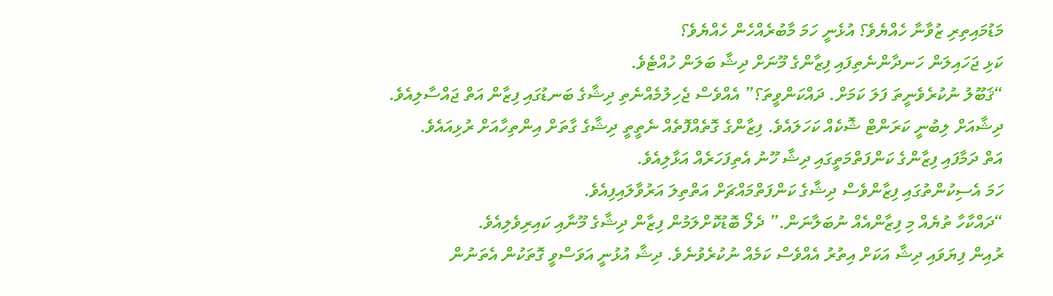މަޑުމައިތިރި ޒުވާނާ ހެއްޔެވެ؟ އުޅެނީ ހަމަ މާބުރެއްހެން ހެއްޔެވެ؟
ކަޅި ޖަހައިލަން ހަނދާންނެތިފައި ފިޒާންގެ މޫނަށް ދިޝާ ބަލަން ހުއްޓެވެ.
“ޤަބޫލު ނުކުރެވެނީތަ ފަލަ ކަމަށް. ދައްކަންވީތަ؟” އެއްވެސް ޖެހިލުމެއްނެތި ދިޝާގެ ބަނޑުގައި ފިޒާން އަތް ޖައްސާލިއެވެ.
ދިޝާއަށް ލިބުނީ ކަރަންޓް ޝޮކެއް ކަހަލައެވެ. ފިޒާންގެ ގޮތެއްފޮތެއް ނެތީތީ ދިޝާގެ ގާތަށް އިންތިހާއަށް ރުޅިއައެވެ.
އަތް ދަމާފައި ފިޒާންގެ ކަންފަތްމަތީގައި ދިޝާ ހޫނު އެތިފަހަރެއް އަޅާލިއެވެ.
ހަމަ އެސިކުންތުގައި ފިޒާންވެސް ދިޝާގެ ކަންފަތްމައްޗަށް އަތްތިލަ އަރުވާލައިފިއެވެ.
“ދައްކާހާ ތުޔެއް މި ފިޒާންއެއް ނުބަލާނަން.” ދެލޯ ބޮޑުކޮށްލަމުން ފިޒާން ދިޝާގެ މޫނާއި ކައިރިވެލިއެވެ.
ރުއިން ފިޔަވައި ދިޝާ އަކަށް އިތުރު އެއްވެސް ކަމެއް ނުކުރެވުނެވެ. ދިޝާ އުޅުނީ އަވަސްވީ ގޮތަކުން އެތަނުން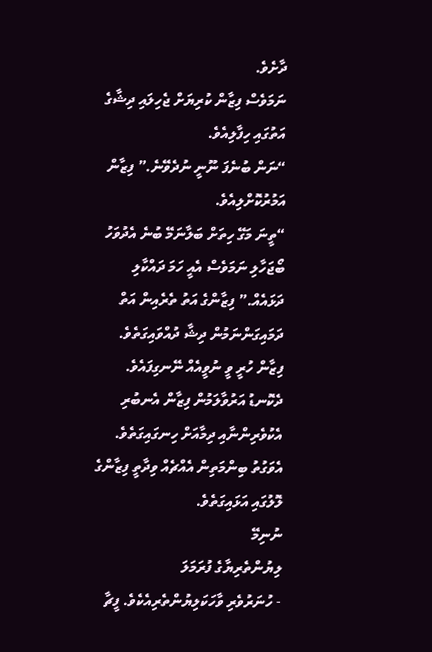ދާށެވެ.
ނަމަވެސް ފިޒާން ކުރިޔަށް ޖެހިލައި ދިޝާގެ އަތުގައި ހިފާލިއެވެ.
“ނަން ބުނެފަ ނޫނީ ނުދެވޭނެ.” ފިޒާން އަމުރުކޮށްލިއެވެ.
“ތީނަ މަގޭ ހިތަށް ބަލާނަމޭ ބުނެ އެދުވަހު ބޯޖަހާލި ނަމަވެސް އެއީ ހަމަ ދައްކާލި ދަޅައެއް.” ފިޒާންގެ އަތު ތެރެއިން އަތް ދަމައިގަންނަމުން ދިޝާ ދުއްވައިގަތެވެ.
ފިޒާން ހުރީ ވީ ނުވީއެއް ނޭނގިފައެވެ. ދެކޮނޑު އަރުވާލަމުން ފިޒާން އެނބުރި އެކުވެރިންނާއި ދިމާއަށް ހިނގައިގަތެވެ. އެވަގުތު ބިންމަތިން އެއްޗެއް ވިދާތީ ފިޒާންގެ ލޮލުގައި އަޅައިގަތެވެ.
ނުނިމޭ
ލިޔުންތެރިޔާގެ ފުރަމަލަ
- ހުނަރުވެރި ވާހަކަލިޔުންތެރިއެކެވެ. ފީޗާ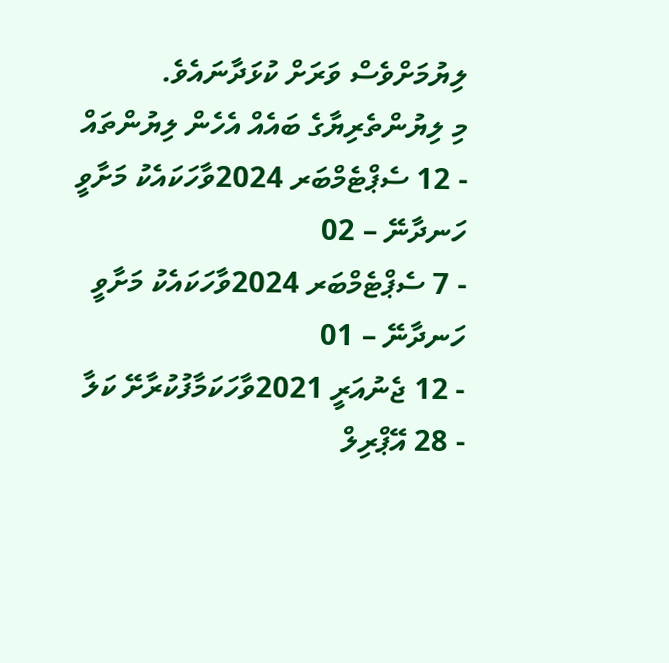ލިޔުމަށްވެސް ވަރަށް ކުޅަދާނައެވެ.
މި ލިޔުންތެރިޔާގެ ބައެއް އެހެން ލިޔުންތައް
- 12 ސެޕްޓެމްބަރ 2024ވާހަކައެކު މަށާވީ ހަނދާނޭ – 02
- 7 ސެޕްޓެމްބަރ 2024ވާހަކައެކު މަށާވީ ހަނދާނޭ – 01
- 12 ޖެނުއަރީ 2021ވާހަކަމާފުކުރާށޭ ކަލާ
- 28 އޭޕްރިލް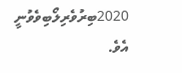2020ބިރުވެރިލޯބިވެވުނީ އެވެ.